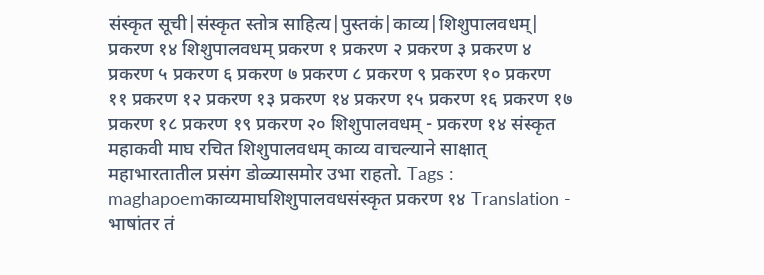संस्कृत सूची|संस्कृत स्तोत्र साहित्य|पुस्तकं|काव्य|शिशुपालवधम्| प्रकरण १४ शिशुपालवधम् प्रकरण १ प्रकरण २ प्रकरण ३ प्रकरण ४ प्रकरण ५ प्रकरण ६ प्रकरण ७ प्रकरण ८ प्रकरण ९ प्रकरण १० प्रकरण ११ प्रकरण १२ प्रकरण १३ प्रकरण १४ प्रकरण १५ प्रकरण १६ प्रकरण १७ प्रकरण १८ प्रकरण १९ प्रकरण २० शिशुपालवधम् - प्रकरण १४ संस्कृत महाकवी माघ रचित शिशुपालवधम् काव्य वाचल्याने साक्षात् महाभारतातील प्रसंग डोळ्यासमोर उभा राहतो. Tags : maghapoemकाव्यमाघशिशुपालवधसंस्कृत प्रकरण १४ Translation - भाषांतर तं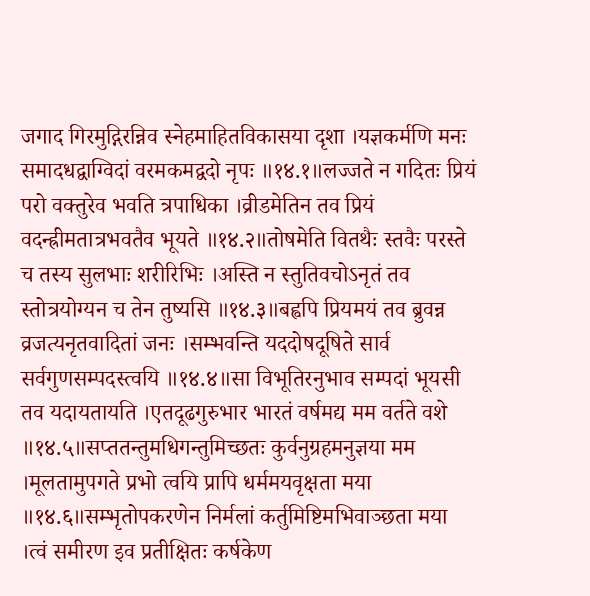जगाद गिरमुद्गिरन्निव स्नेहमाहितविकासया दृशा ।यज्ञकर्मणि मनः समादधद्वाग्विदां वरमकमद्वदो नृपः ॥१४.१॥लज्जते न गदितः प्रियं परो वक्तुरेव भवति त्रपाधिका ।व्रीडमेतिन तव प्रियं वदन्ह्रीमतात्रभवतैव भूयते ॥१४.२॥तोषमेति वितथैः स्तवैः परस्ते च तस्य सुलभाः शरीरिभिः ।अस्ति न स्तुतिवचोऽनृतं तव स्तोत्रयोग्यन च तेन तुष्यसि ॥१४.३॥बह्वपि प्रियमयं तव ब्रुवन्न व्रजत्यनृतवादितां जनः ।सम्भवन्ति यददोषदूषिते सार्व सर्वगुणसम्पदस्त्वयि ॥१४.४॥सा विभूतिरनुभाव सम्पदां भूयसी तव यदायतायति ।एतदूढगुरुभार भारतं वर्षमद्य मम वर्तते वशे ॥१४.५॥सप्ततन्तुमधिगन्तुमिच्छतः कुर्वनुग्रहमनुज्ञया मम ।मूलतामुपगते प्रभो त्वयि प्रापि धर्ममयवृक्षता मया ॥१४.६॥सम्भृतोपकरणेन निर्मलां कर्तुमिष्टिमभिवाञ्छता मया ।त्वं समीरण इव प्रतीक्षितः कर्षकेण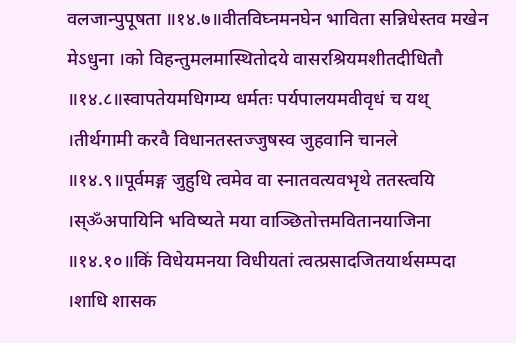वलजान्पुपूषता ॥१४.७॥वीतविघ्नमनघेन भाविता सन्निधेस्तव मखेन मेऽधुना ।को विहन्तुमलमास्थितोदये वासरश्रियमशीतदीधितौ ॥१४.८॥स्वापतेयमधिगम्य धर्मतः पर्यपालयमवीवृधं च यथ् ।तीर्थगामी करवै विधानतस्तज्जुषस्व जुहवानि चानले ॥१४.९॥पूर्वमङ्ग जुहुधि त्वमेव वा स्नातवत्यवभृथे ततस्त्वयि ।स्ॐअपायिनि भविष्यते मया वाञ्छितोत्तमवितानयाजिना ॥१४.१०॥किं विधेयमनया विधीयतां त्वत्प्रसादजितयार्थसम्पदा ।शाधि शासक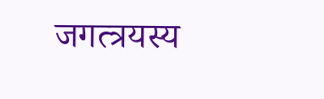जगत्त्रयस्य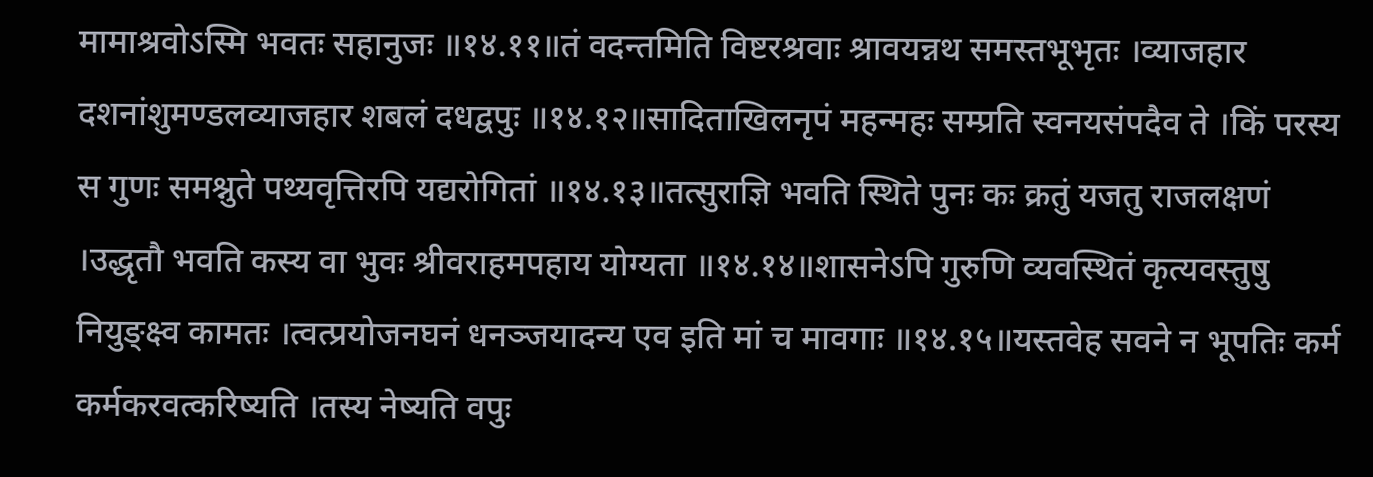मामाश्रवोऽस्मि भवतः सहानुजः ॥१४.११॥तं वदन्तमिति विष्टरश्रवाः श्रावयन्नथ समस्तभूभृतः ।व्याजहार दशनांशुमण्डलव्याजहार शबलं दधद्वपुः ॥१४.१२॥सादिताखिलनृपं महन्महः सम्प्रति स्वनयसंपदैव ते ।किं परस्य स गुणः समश्नुते पथ्यवृत्तिरपि यद्यरोगितां ॥१४.१३॥तत्सुराज्ञि भवति स्थिते पुनः कः क्रतुं यजतु राजलक्षणं ।उद्धृतौ भवति कस्य वा भुवः श्रीवराहमपहाय योग्यता ॥१४.१४॥शासनेऽपि गुरुणि व्यवस्थितं कृत्यवस्तुषु नियुङ्क्ष्व कामतः ।त्वत्प्रयोजनघनं धनञ्जयादन्य एव इति मां च मावगाः ॥१४.१५॥यस्तवेह सवने न भूपतिः कर्म कर्मकरवत्करिष्यति ।तस्य नेष्यति वपुः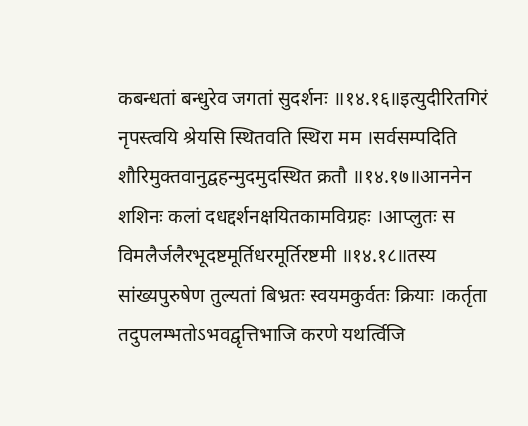कबन्धतां बन्धुरेव जगतां सुदर्शनः ॥१४.१६॥इत्युदीरितगिरं नृपस्त्वयि श्रेयसि स्थितवति स्थिरा मम ।सर्वसम्पदिति शौरिमुक्तवानुद्वहन्मुदमुदस्थित क्रतौ ॥१४.१७॥आननेन शशिनः कलां दधद्दर्शनक्षयितकामविग्रहः ।आप्लुतः स विमलैर्जलैरभूदष्टमूर्तिधरमूर्तिरष्टमी ॥१४.१८॥तस्य सांख्यपुरुषेण तुल्यतां बिभ्रतः स्वयमकुर्वतः क्रियाः ।कर्तृता तदुपलम्भतोऽभवद्वृत्तिभाजि करणे यथर्त्विजि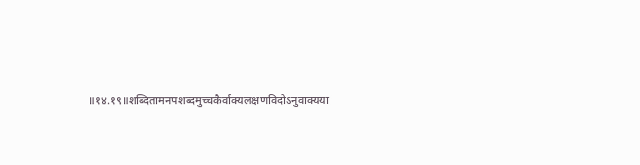॥१४.१९॥शब्दितामनपशब्दमुच्चकैर्वाक्यलक्षणविदोऽनुवाक्यया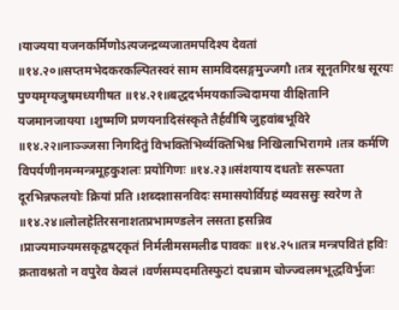।याज्यया यजनकर्मिणोऽत्यजन्द्रव्यजातमपदिश्य देवतां ॥१४.२०॥सप्तमभेदकरकल्पितस्वरं साम सामविदसङ्गमुज्जगौ ।तत्र सूनृतगिरश्च सूरयः पुण्यमृग्यजुषमध्यगीषत ॥१४.२१॥बद्धदर्भमयकाञ्चिदामया वीक्षितानि यजमानजायया ।शुष्मणि प्रणयनादिसंस्कृते तैर्हवींषि जुहवांबभूविरे ॥१४.२२॥नाञ्ञ्जसा निगदितुं विभक्तिभिर्व्यक्तिभिश्च निखिलाभिरागमे ।तत्र कर्मणि विपर्यणीनमन्मन्त्रमूहकुशलः प्रयोगिणः ॥१४.२३॥संशयाय दधतोः सरूपता दूरभिन्नफलयोः क्रियां प्रति ।शब्दशासनविदः समासयोर्विग्रहं व्यवससुः स्वरेण ते ॥१४.२४॥लोलहेतिरसनाशतप्रभामण्डलेन लसता हसन्निव ।प्राज्यमाज्यमसकृद्वषट्कृतं निर्मलीमसमलीढ पावकः ॥१४.२५॥तत्र मन्त्रपवितं हविः क्रतावश्नतो न वपुरेव केवलं ।वर्णसम्पदमतिस्फुटां दधन्नाम चोज्ज्वलमभूद्धविर्भुजः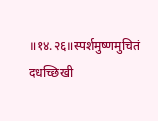॥१४.२६॥स्पर्शमुष्णमुचितं दधच्छिखी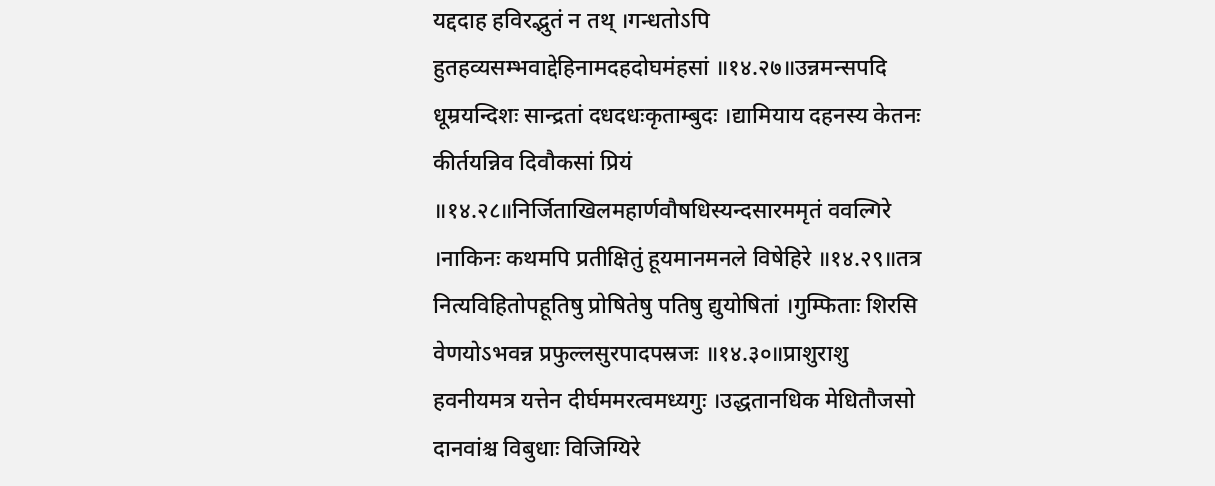यद्ददाह हविरद्भुतं न तथ् ।गन्धतोऽपि हुतहव्यसम्भवाद्देहिनामदहदोघमंहसां ॥१४.२७॥उन्नमन्सपदि धूम्रयन्दिशः सान्द्रतां दधदधःकृताम्बुदः ।द्यामियाय दहनस्य केतनः कीर्तयन्निव दिवौकसां प्रियं ॥१४.२८॥निर्जिताखिलमहार्णवौषधिस्यन्दसारममृतं ववल्गिरे ।नाकिनः कथमपि प्रतीक्षितुं हूयमानमनले विषेहिरे ॥१४.२९॥तत्र नित्यविहितोपहूतिषु प्रोषितेषु पतिषु द्युयोषितां ।गुम्फिताः शिरसि वेणयोऽभवन्न प्रफुल्लसुरपादपस्रजः ॥१४.३०॥प्राशुराशु हवनीयमत्र यत्तेन दीर्घममरत्वमध्यगुः ।उद्धतानधिक मेधितौजसो दानवांश्च विबुधाः विजिग्यिरे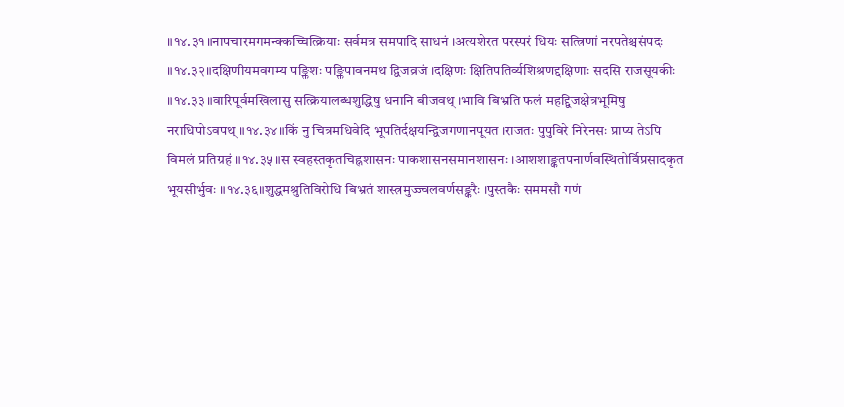॥१४.३१॥नापचारमगमन्क्कच्चित्क्रियाः सर्वमत्र समपादि साधनं ।अत्यशेरत परस्परं धियः सत्त्रिणां नरपतेश्चसंपदः ॥१४.३२॥दक्षिणीयमवगम्य पङ्क्तिशः पङ्क्तिपावनमथ द्विजव्रजं ।दक्षिणः क्षितिपतिर्व्यशिश्रणद्दक्षिणाः सदसि राजसूयकीः ॥१४.३३॥वारिपूर्वमखिलासु सत्क्रियालब्धशुद्धिषु धनानि बीजवथ् ।भावि बिभ्रति फलं महद्द्विजक्षेत्रभूमिषु नराधिपोऽवपथ् ॥१४.३४॥किं नु चित्रमधिवेदि भूपतिर्दक्षयन्द्विजगणानपूयत ।राजतः पुपुविरे निरेनसः प्राप्य तेऽपि विमलं प्रतिग्रहं ॥१४.३५॥स स्वहस्तकृतचिह्नशासनः पाकशासनसमानशासनः ।आशशाङ्कतपनार्णवस्थितोर्विप्रसादकृत भूयसीर्भुवः ॥१४.३६॥शुद्धमश्रुतिविरोधि बिभ्रतं शास्त्रमुज्ज्वलवर्णसङ्करैः ।पुस्तकैः सममसौ गणं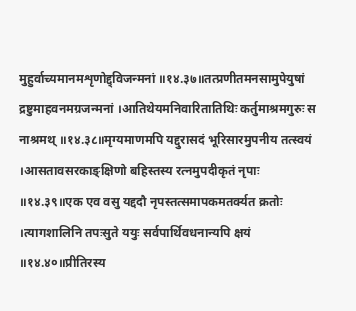मुहुर्वाच्यमानमशृणोद्द्विजन्मनां ॥१४.३७॥तत्प्रणीतमनसामुपेयुषां द्रष्टुमाहवनमग्रजन्मनां ।आतिथेयमनिवारितातिथिः कर्तुमाश्रमगुरुः स नाश्रमथ् ॥१४.३८॥मृग्यमाणमपि यद्दुरासदं भूरिसारमुपनीय तत्स्वयं ।आसतावसरकाङ्क्षिणो बहिस्तस्य रत्नमुपदीकृतं नृपाः ॥१४.३९॥एक एव वसु यद्ददौ नृपस्तत्समापकमतर्क्यत क्रतोः ।त्यागशालिनि तपःसुते ययुः सर्वपार्थिवधनान्यपि क्षयं ॥१४.४०॥प्रीतिरस्य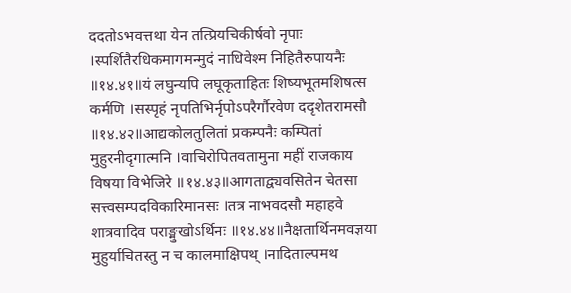ददतोऽभवत्तथा येन तत्प्रियचिकीर्षवो नृपाः ।स्पर्शितैरधिकमागमन्मुदं नाधिवेश्म निहितैरुपायनैः ॥१४.४१॥यं लघुन्यपि लघूकृताहितः शिष्यभूतमशिषत्स कर्मणि ।सस्पृहं नृपतिभिर्नृपोऽपरैर्गौरवेण ददृशेतरामसौ ॥१४.४२॥आद्यकोलतुलितां प्रकम्पनैः कम्पितां मुहुरनीदृगात्मनि ।वाचिरोपितवतामुना महीं राजकाय विषया विभेजिरे ॥१४.४३॥आगताद्व्यवसितेन चेतसा सत्त्वसम्पदविकारिमानसः ।तत्र नाभवदसौ महाहवे शात्रवादिव पराङ्मुखोऽर्थिनः ॥१४.४४॥नैक्षतार्थिनमवज्ञया मुहुर्याचितस्तु न च कालमाक्षिपथ् ।नादिताल्पमथ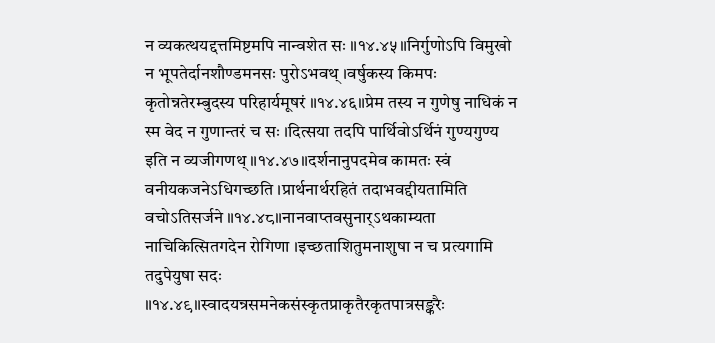न व्यकत्थयद्दत्तमिष्टमपि नान्वशेत सः ॥१४.४५॥निर्गुणोऽपि विमुखो न भूपतेर्दानशौण्डमनसः पुरोऽभवथ् ।वर्षुकस्य किमपः कृतोन्नतेरम्बुदस्य परिहार्यमूषरं ॥१४.४६॥प्रेम तस्य न गुणेषु नाधिकं न स्म वेद न गुणान्तरं च सः ।दित्सया तदपि पार्थिवोऽर्थिनं गुण्यगुण्य इति न व्यजीगणथ् ॥१४.४७॥दर्शनानुपदमेव कामतः स्वं वनीयकजनेऽधिगच्छति ।प्रार्थनार्थरहितं तदाभवद्दीयतामिति वचोऽतिसर्जने ॥१४.४८॥नानवाप्तवसुनार्ऽथकाम्यता नाचिकित्सितगदेन रोगिणा ।इच्छताशितुमनाशुषा न च प्रत्यगामि तदुपेयुषा सदः ॥१४.४९॥स्वादयन्रसमनेकसंस्कृतप्राकृतैरकृतपात्रसङ्करैः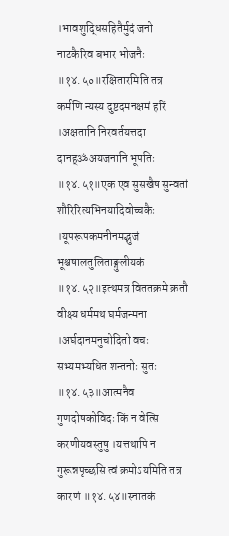।भावशुद्धिसहितैर्मुदं जनो नाटकैरिव बभार भोजनैः ॥१४.५०॥रक्षितारमिति तत्र कर्मणि न्यस्य दुष्टदमनक्षमं हरिं ।अक्षतानि निरवर्तयत्तदा दानह्ॐअयजनानि भूपतिः ॥१४.५१॥एक एव सुसखैष सुन्वतां शौरिरित्यभिनयादिवोच्चकैः ।यूपरूपकमनीनमद्भुजं भूश्चषालतुलिताङ्गुलीयकं ॥१४.५२॥इत्थमत्र विततक्रमे क्रतौ वीक्ष्य धर्ममथ घर्मजन्मना ।अर्घदानमनुचोदितो वचः सभ्यमभ्यधित शन्तनोः सुतः ॥१४.५३॥आत्मनैव गुणदोषकोविदः किं न वेत्सि करणीयवस्तुषु ।यत्तथापि न गुरून्नपृच्छसि त्वं क्रमोऽयमिति तत्र कारणं ॥१४.५४॥स्नातकं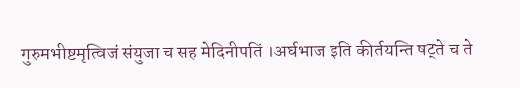गुरुमभीष्टमृत्विजं संयुजा च सह मेदिनीपतिं ।अर्घभाज इति कीर्तयन्ति षट्ते च ते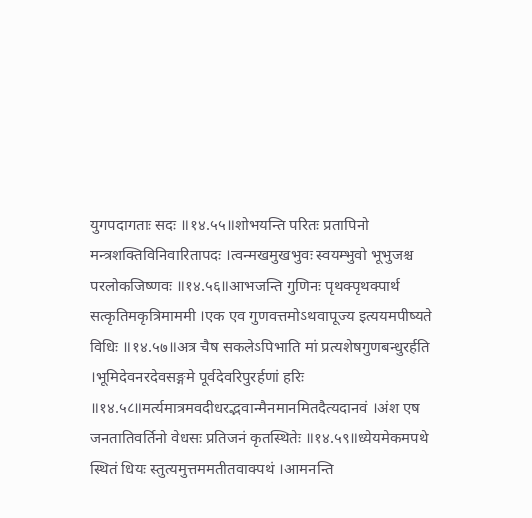युगपदागताः सदः ॥१४.५५॥शोभयन्ति परितः प्रतापिनो मन्त्रशक्तिविनिवारितापदः ।त्वन्मखमुखभुवः स्वयम्भुवो भूभुजश्च परलोकजिष्णवः ॥१४.५६॥आभजन्ति गुणिनः पृथक्पृथक्पार्थ सत्कृतिमकृत्रिमाममी ।एक एव गुणवत्तमोऽथवापूज्य इत्ययमपीष्यते विधिः ॥१४.५७॥अत्र चैष सकलेऽपिभाति मां प्रत्यशेषगुणबन्धुरर्हति ।भूमिदेवनरदेवसङ्गमे पूर्वदेवरिपुरर्हणां हरिः ॥१४.५८॥मर्त्यमात्रमवदीधरद्भवान्मैनमानमितदैत्यदानवं ।अंश एष जनतातिवर्तिनो वेधसः प्रतिजनं कृतस्थितेः ॥१४.५९॥ध्येयमेकमपथे स्थितं धियः स्तुत्यमुत्तममतीतवाक्पथं ।आमनन्ति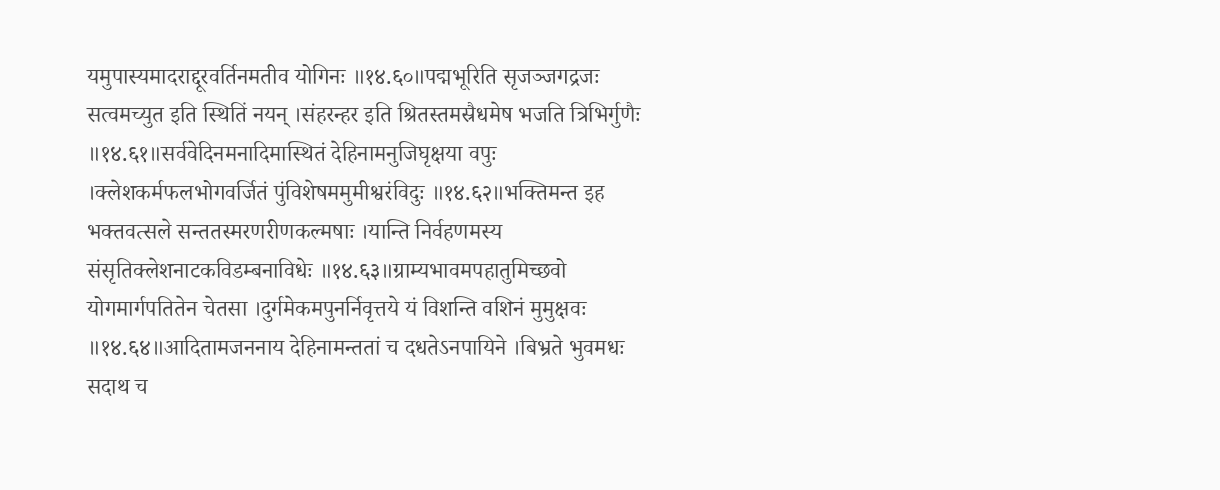यमुपास्यमादराद्दूरवर्तिनमतीव योगिनः ॥१४.६०॥पद्मभूरिति सृजञ्जगद्रजः सत्वमच्युत इति स्थितिं नयन् ।संहरन्हर इति श्रितस्तमस्रैधमेष भजति त्रिभिर्गुणैः ॥१४.६१॥सर्ववेदिनमनादिमास्थितं देहिनामनुजिघृक्षया वपुः ।क्लेशकर्मफलभोगवर्जितं पुंविशेषममुमीश्वरंविदुः ॥१४.६२॥भक्तिमन्त इह भक्तवत्सले सन्ततस्मरणरीणकल्मषाः ।यान्ति निर्वहणमस्य संसृतिक्लेशनाटकविडम्बनाविधेः ॥१४.६३॥ग्राम्यभावमपहातुमिच्छवो योगमार्गपतितेन चेतसा ।दुर्गमेकमपुनर्निवृत्तये यं विशन्ति वशिनं मुमुक्षवः ॥१४.६४॥आदितामजननाय देहिनामन्ततां च दधतेऽनपायिने ।बिभ्रते भुवमधः सदाथ च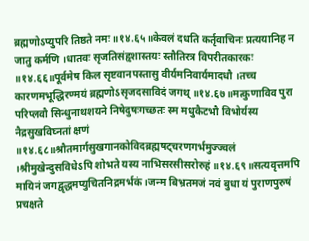ब्रह्मणोऽप्युपरि तिष्ठते नमः ॥१४.६५॥केवलं दधति कर्तृवाचिनः प्रत्ययानिह न जातु कर्मणि ।धातवः सृजतिसंहृशास्तयः स्तौतिरत्र विपरीतकारकः ॥१४.६६॥पूर्वमेष किल सृष्टवानपस्तासु वीर्यमनिवार्यमादधौ ।तच्च कारणमभूद्धिरण्मयं ब्रह्मणोऽसृजदसाविदं जगथ् ॥१४.६७॥मत्कुणाविव पुरा परिप्लवौ सिन्धुनाथशयने निषेदुषःगच्छतः स्म मधुकैटभौ विभोर्यस्य नैद्रसुखविघ्नतां क्षणं ॥१४.६८॥श्रौतमार्गसुखगानकोविदब्रह्मषट्चरणगर्भमुज्ज्वलं ।श्रीमुखेन्दुसविधेऽपि शोभते यस्य नाभिसरसीसरोरुहं ॥१४.६९॥सत्यवृत्तमपि मायिनं जगद्वृद्धमप्युचितनिद्रमर्भकं ।जन्म बिभ्रतमजं नवं बुधा यं पुराणपुरुषं प्रचक्षते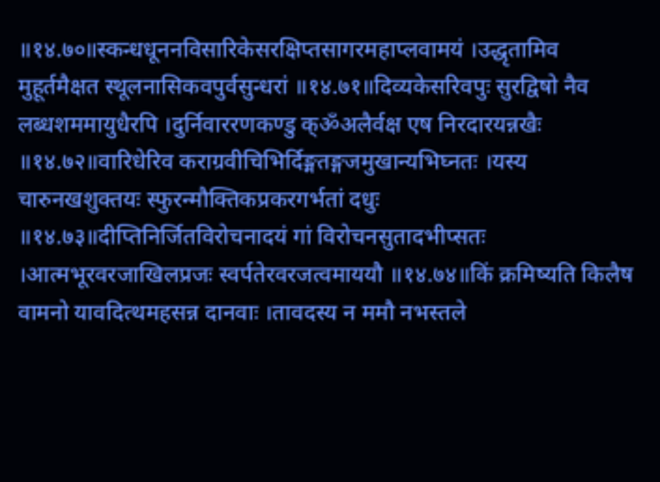॥१४.७०॥स्कन्धधूननविसारिकेसरक्षिप्तसागरमहाप्लवामयं ।उद्धृतामिव मुहूर्तमैक्षत स्थूलनासिकवपुर्वसुन्धरां ॥१४.७१॥दिव्यकेसरिवपुः सुरद्विषो नैव लब्धशममायुधैरपि ।दुर्निवाररणकण्डु क्ॐअलैर्वक्ष एष निरदारयन्नखैः ॥१४.७२॥वारिधेरिव कराग्रवीचिभिर्दिङ्मतङ्गजमुखान्यभिघ्नतः ।यस्य चारुनखशुक्तयः स्फुरन्मौक्तिकप्रकरगर्भतां दधुः ॥१४.७३॥दीप्तिनिर्जितविरोचनादयं गां विरोचनसुतादभीप्सतः ।आत्मभूरवरजाखिलप्रजः स्वर्पतेरवरजत्वमाययौ ॥१४.७४॥किं क्रमिष्यति किलैष वामनो यावदित्थमहसन्न दानवाः ।तावदस्य न ममौ नभस्तले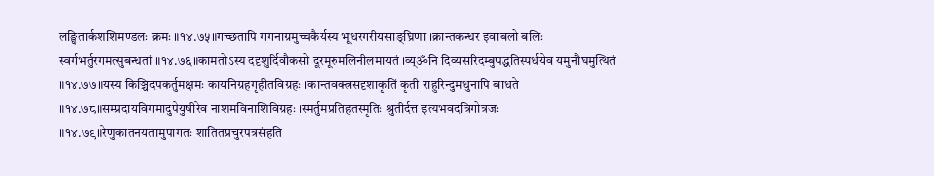लङ्घितार्कशशिमण्डलः क्रमः ॥१४.७५॥गच्छतापि गगनाग्रमुच्चकैर्यस्य भूधरगरीयसाङ्घ्रिणा ।क्रान्तकन्धर इवाबलो बलिः स्वर्गभर्तुरगमत्सुबन्धतां ॥१४.७६॥कामतोऽस्य ददृशुर्दिवौकसो दूरमूरुमलिनीलमायतं ।व्य्ॐनि दिव्यसरिदम्बुपद्धतिस्पर्धयेव यमुनौघमुत्थितं ॥१४.७७॥यस्य किञ्चिदपकर्तुमक्षमः कायनिग्रहगृहीतविग्रहः ।कान्तवक्त्रसदृशाकृतिं कृती राहुरिन्दुमधुनापि बाधते ॥१४.७८॥सम्प्रदायविगमादुपेयुषीरेव नाशमविनाशिविग्रहः ।स्मर्तुमप्रतिहतस्मृतिः श्रुतीर्दत्त इत्यभवदत्रिगोत्रजः ॥१४.७९॥रेणुकातनयतामुपागतः शातितप्रचुरपत्रसंहति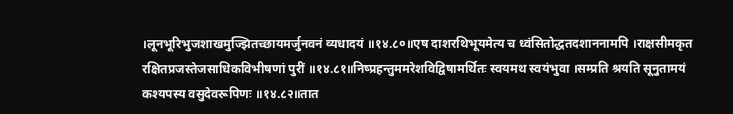।लूनभूरिभुजशाखमुज्झितच्छायमर्जुनवनं व्यधादयं ॥१४.८०॥एष दाशरथिभूयमेत्य च ध्वंसितोद्धतदशाननामपि ।राक्षसीमकृत रक्षितप्रजस्तेजसाधिकविभीषणां पुरीं ॥१४.८१॥निष्प्रहन्तुममरेशविद्विषामर्थितः स्वयमथ स्वयंभुवा ।सम्प्रति श्रयति सूनुतामयं कश्यपस्य वसुदेवरूपिणः ॥१४.८२॥तात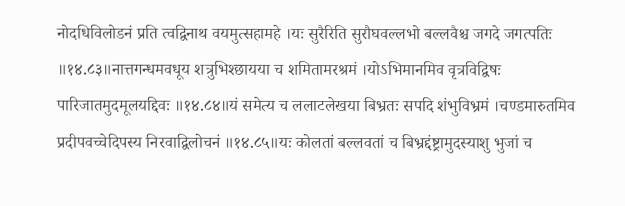नोदधिविलोडनं प्रति त्वद्विनाथ वयमुत्सहामहे ।यः सुरैरिति सुरौघवल्लभो बल्लवैश्च जगदे जगत्पतिः ॥१४.८३॥नात्तगन्धमवधूय शत्रुभिश्छायया च शमितामरश्रमं ।योऽभिमानमिव वृत्रविद्विषः पारिजातमुदमूलयद्दिवः ॥१४.८४॥यं समेत्य च ललाटलेखया बिभ्रतः सपदि शंभुविभ्रमं ।चण्डमारुतमिव प्रदीपवच्चेदिपस्य निरवाद्विलोचनं ॥१४.८५॥यः कोलतां बल्लवतां च बिभ्रद्दंष्ट्रामुदस्याशु भुजां च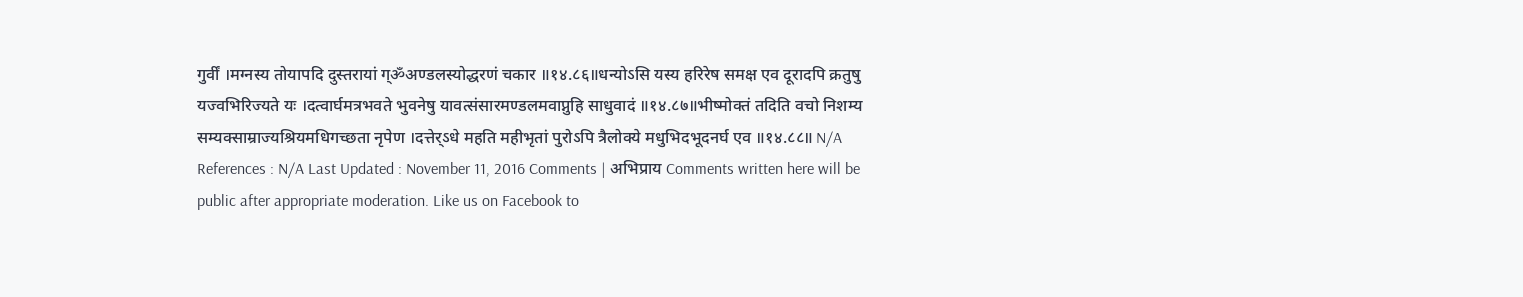गुर्वीं ।मग्नस्य तोयापदि दुस्तरायां ग्ॐअण्डलस्योद्धरणं चकार ॥१४.८६॥धन्योऽसि यस्य हरिरेष समक्ष एव दूरादपि क्रतुषु यज्वभिरिज्यते यः ।दत्वार्घमत्रभवते भुवनेषु यावत्संसारमण्डलमवाप्नुहि साधुवादं ॥१४.८७॥भीष्मोक्तं तदिति वचो निशम्य सम्यक्साम्राज्यश्रियमधिगच्छता नृपेण ।दत्तेर्ऽधे महति महीभृतां पुरोऽपि त्रैलोक्ये मधुभिदभूदनर्घ एव ॥१४.८८॥ N/A References : N/A Last Updated : November 11, 2016 Comments | अभिप्राय Comments written here will be public after appropriate moderation. Like us on Facebook to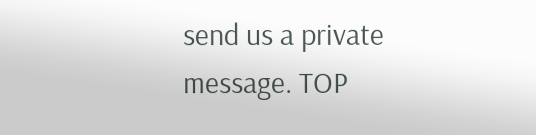send us a private message. TOP